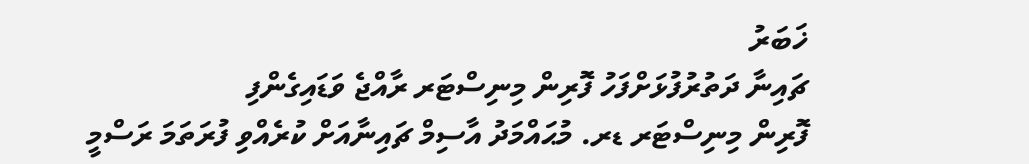ޚަބަރު
ޗައިނާ ދަތުރުފުޅަށްފަހު ފޮރިން މިނިސްޓަރ ރާއްޖެ ވަޑައިގެންފި
ފޮރިން މިނިސްޓަރ ޑރ. މުޙައްމަދު އާސިމް ޗައިނާއަށް ކުރެއްވި ފުރަތަމަ ރަސްމީ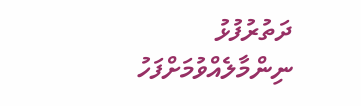ދަތުރުފުޅު ނިންމާލެއްވުމަށްފަހު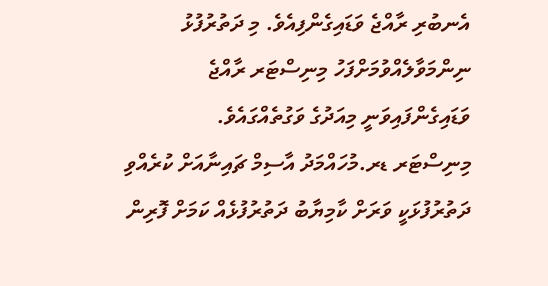އެނބުރި ރާއްޖެ ވަޑައިގެންފިއެވެ. މި ދަތުރުފުޅު ނިންމަވާލެއްވުމަށްފަހު މިނިސްޓަރ ރާއްޖެ ވަޑައިގެންފައިވަނީ މިއަދުގެ ވަގުތެއްގައެވެ.
މިނިސްޓަރ ޑރ.މުހައްމަދު އާސިމް ޗައިނާއަށް ކުރެއްވި ދަތުރުފުޅަކީ ވަރަށް ކާމިޔާބު ދަތުރުފުޅެއް ކަމަށް ފޮރިން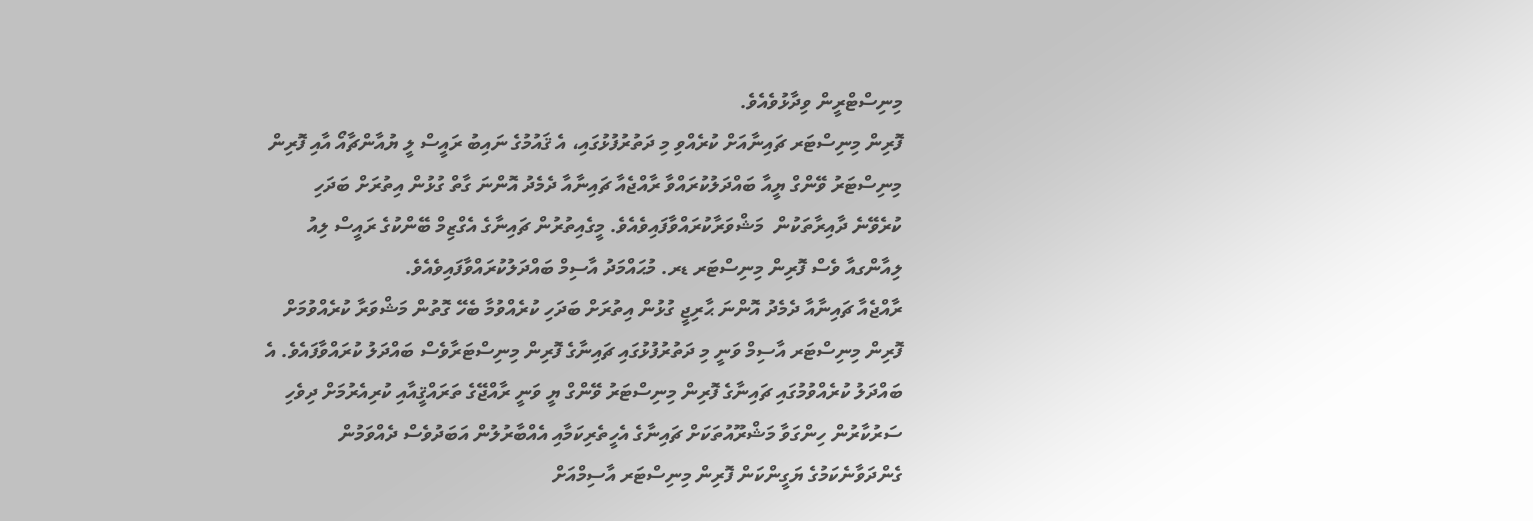މިނިސްޓްރީން ވިދާޅުވެއެވެ.
ފޮރިން މިނިސްޓަރ ޗައިނާއަށް ކުރެއްވި މި ދަތުރުފުޅުގައި، އެ ޤައުމުގެ ނައިބު ރައީސް ލީ ޔުއާންޗާއޯ އާއި ފޮރިން މިނިސްޓަރު ވޭންގް ޔީއާ ބައްދަލުކުރައްވާ ރާއްޖެއާ ޗައިނާއާ ދެމެދު އޮންނަ ގާތް ގުޅުން އިތުރަށް ބަދަހި ކުރެވޭނެ ދާއިރާތަކުން  މަޝްވަރާކުރައްވާފައިވެއެވެ. މީގެއިތުރުން ޗައިނާގެ އެގްޒިމް ބޭންކުގެ ރައީސް ލިއު ލިއާންގއާ ވެސް ފޮރިން މިނިސްޓަރ ޑރ. މުޙައްމަދު އާސިމް ބައްދަލުކުރައްވާފައިވެއެވެ.
ރާއްޖެއާ ޗައިނާއާ ދެމެދު އޮންނަ ޙާރިޖީ ގުޅުން އިތުރަށް ބަދަހި ކުރެއްވުމާ ބެހޭ ގޮތުން މަޝްވަރާ ކުރެއްވުމަށް ފޮރިން މިނިސްޓަރ އާސިމް ވަނީ މި ދަތުރުފުޅުގައި ޗައިނާގެ ފޮރިން މިނިސްޓަރާވެސް ބައްދަލު ކުރައްވާފައެވެ. އެ ބައްދަލު ކުރެއްވުމުގައި ޗައިނާގެ ފޮރިން މިނިސްޓަރު ވޭންގް ޔީ ވަނީ ރާއްޖޭގެ ތަރައްޤީއާއި ކުރިއެރުމަށް ދިވެހި ސަރުކާރުން ހިންގަވާ މަޝްރޫއުތަކަށް ޗައިނާގެ އެހީތެރިކަމާއި އެއްބާރުލުން އަބަދުވެސް ދެއްވަމުން ގެންދަވާނެކަމުގެ ޔަގީންކަން ފޮރިން މިނިސްޓަރ އާސިމްއަށް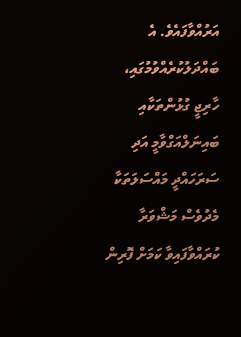އަރުއްވާފައެވެ. އެ ބައްދަލުކުރެއްވުމުގައި، ހާރިޖީ ގުޅުންތަކާއި ބައިނަލްއަގްވާމީ އަދި ސަރަހައްދީ މައްސަލަތަކާ މެދުވެސް މަޝްވަރާ ކުރައްވާފައިވާ ކަމަށް ފޮރިން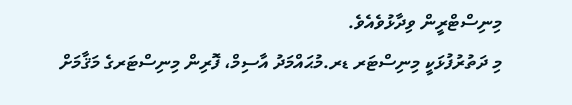މިނިސްޓްރީން ވިދާޅުވެއެވެ.
މި ދަތުރުފުޅަކީ މިނިސްޓަރ ޑރ.މުޙައްމަދު އާސިމް، ފޮރިން މިނިސްޓަރގެ މަޤާމަށް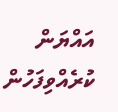އައްޔަން ކުރެއްވިފަހުން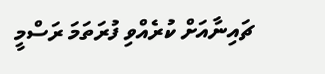ޗައިނާއަށް ކުރެއްވި ފުރަތަމަ ރަސްމީ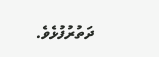ދަތުރުފުޅެވެ.